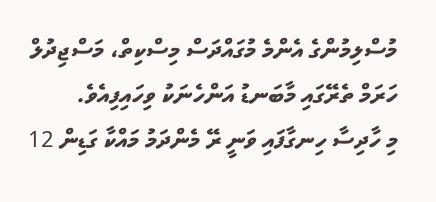މުސްލިމުންގެ އެންމެ މުގައްދަސް މިސްކިތް، މަސްޖިދުލް ހަރަމް ތެރޭގައި މާބަނޑު އަންހެނަކު ވިހައިފިއެވެ.
މި ހާދިސާ ހިނގާފައި ވަނީ ރޭ މެންދަމު މައްކާ ގަޑިން 12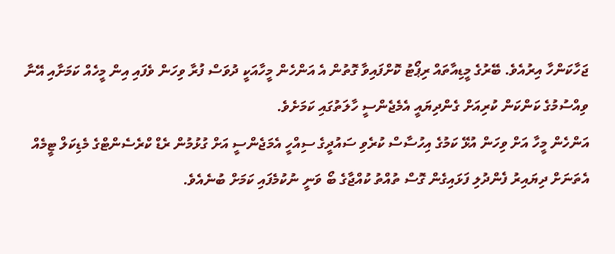ޖަހާކަންހާ އިރުއެވެ. ބޭރުގެ މީޑިއާތައް ރިޕޯޓު ކޮށްފައިވާ ގޮތުން އެ އަންހެން މީހާއަކީ ދުވަސް ފުރާ ވިހަން ވެފައި އިން މީހެއް ކަމަށާއި އޭނާ ވިއްސުމުގެ ކަންކަން ކުރިއަށް ގެންދިޔައީ އެމެޖެންސީ ހާލަތުގައި ކަމަށެވެ.
އަންހެން މީހާ އަށް ވިހަން އުޅޭ ކަމުގެ އިހުސާސް ކުރެވި ސައުދީގެ ސިއްހީ އެމަޖެންސީ އަށް ގުޅުމުން ރެޑް ކްރެސެންޓްގެ މެޑިކަލް ޓީމެއް އެތަނަށް ދިޔައިރު ފެންދުލި ފަޅައިގެން ގޮސް ތުއްތު ކުއްޖާގެ ބޯ ވަނީ ނުކުމެފައި ކަމަށް ބުނެއެވެ.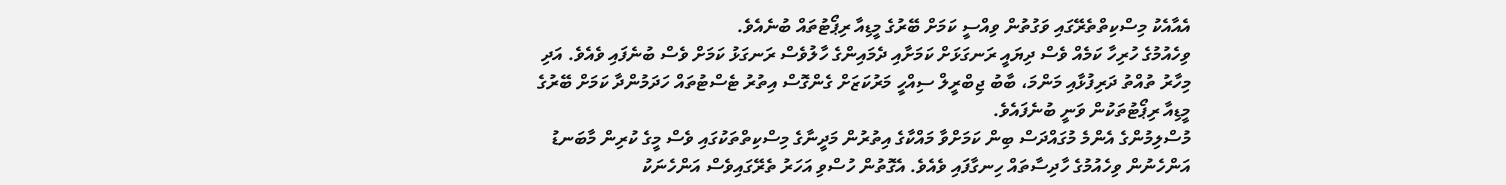އެއާއެކު މިސްކިތްތެރޭގައި ވަގުތުން ވިއްސީ ކަމަށް ބޭރުގެ މީޑިއާ ރިޕޯޓުތައް ބުނެއެވެ.
ވިހެއުމުގެ ހުރިހާ ކަމެއް ވެސް ދިޔައީ ރަނގަޅަށް ކަމަށާއި ދެމައިންގެ ހާލުވެސް ރަނގަޅު ކަމަށް ވެސް ބުނެފައި ވެއެވެ. އަދި މިހާރު ތުއްތު ދަރިފުޅާއި މަންމަ، ބާބު ޖިބްރީލް ސިއްހީ މަރުކަޒަށް ގެންގޮސް އިތުރު ޓެސްޓުތައް ހަދަމުންދާ ކަމަށް ބޭރުގެ މީޑިއާ ރިޕޯޓުތަކުން ވަނީ ބުނެފައެވެ.
މުސްލިމުންގެ އެންމެ މުގައްދަސް ބިން ކަމަށްވާ މައްކާގެ އިތުރުން މަދީނާގެ މިސްކިތްތަކުގައި ވެސް މީގެ ކުރިން މާބަނޑު އަންހެނުން ވިހެއުމުގެ ހާދިސާތައް ހިނގާފައި ވެއެވެ. އެގޮތުން ހުސްވި އަހަރު ތެރޭގައިވެސް އަންހެނަކު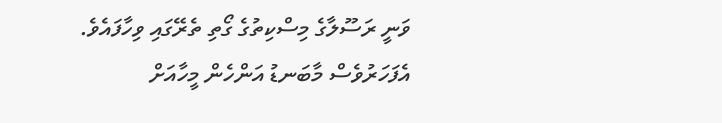ވަނީ ރަސޫލާގެ މިސްކިތުގެ ގޯތި ތެރޭގައި ވިހާފައެވެ. އެފަހަރުވެސް މާބަނޑު އަންހެން މީހާއަށް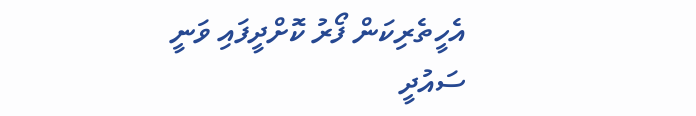އެހީތެރިކަން ފޯރު ކޮށްދީފައި ވަނީ ސައުދީ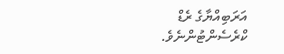އަރަބިއްޔާގެ ރެޑް ކްރެސެންޓުންނެވެ.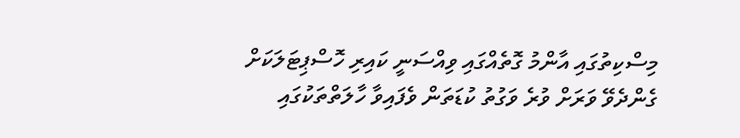މިސްކިތުގައި އާންމު ގޮތެއްގައި ވިއްސަނީ ކައިރި ހޮސްޕިޓަލަކަށް ގެންދެވޭ ވަރަށް ވުރެ ވަގުތު ކުޑަތަން ވެފައިވާ ހާލަތްތަކުގައި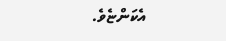އެކަންޏެވެ.